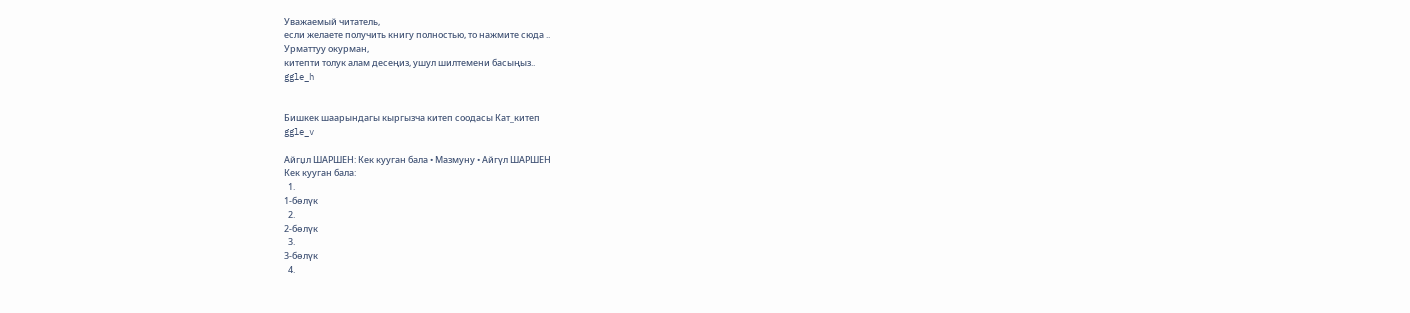Уважаемый читатель,
если желаете получить книгу полностью, то нажмите сюда ..
Урматтуу окурман,
китепти толук алам десеңиз, ушул шилтемени басыңыз..
ggle_h


Бишкек шаарындагы кыргызча китеп соодасы Кат_китеп
ggle_v

Айгџл ШАРШЕН: Кек кууган бала • Мазмуну • Айгүл ШАРШЕН
Кек кууган бала:
  1.
1-бөлүк
  2.
2-бөлүк
  3.
3-бөлүк
  4.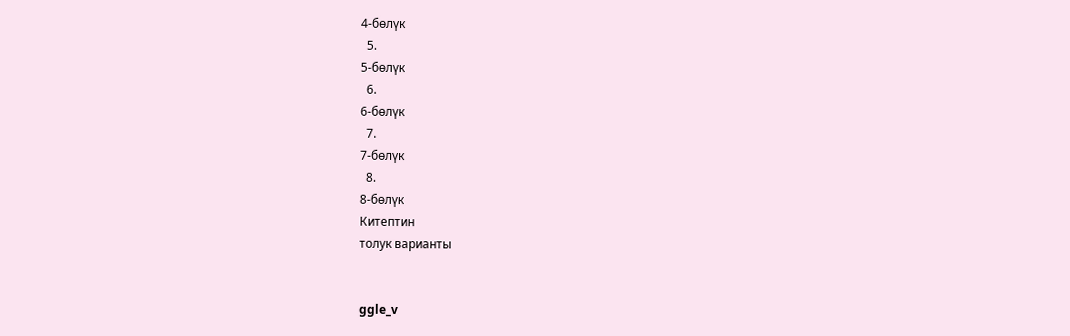4-бөлүк
  5.
5-бөлүк
  6.
6-бөлүк
  7.
7-бөлүк
  8.
8-бөлүк
Китептин
толук варианты


ggle_v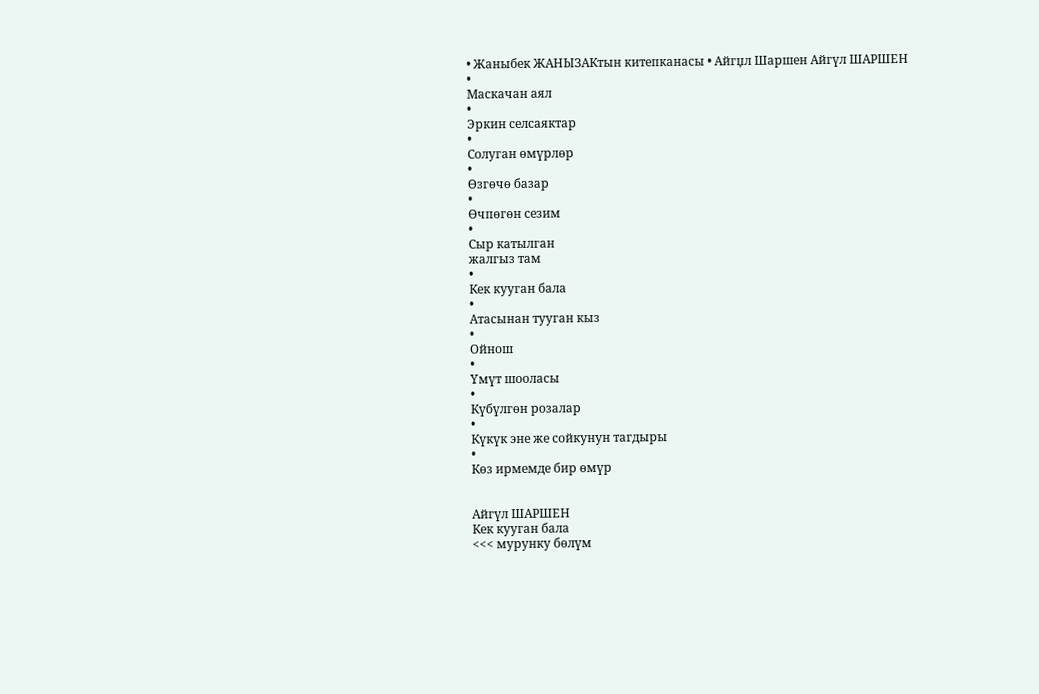• Жаныбек ЖАНЫЗАКтын китепканасы • Айгџл Шаршен Айгүл ШАРШЕН
•
Маскачан аял
•
Эркин селсаяктар
•
Солуган өмүрлөр
•
Өзгөчө базар
•
Өчпөгөн сезим
•
Сыр катылган
жалгыз там
•
Кек кууган бала
•
Атасынан тууган кыз
•
Ойнош
•
Үмүт шооласы
•
Күбүлгөн розалар
•
Күкүк эне же сойкунун тагдыры
•
Көз ирмемде бир өмүр


Айгүл ШАРШЕН
Кек кууган бала
<<< мурунку бөлүм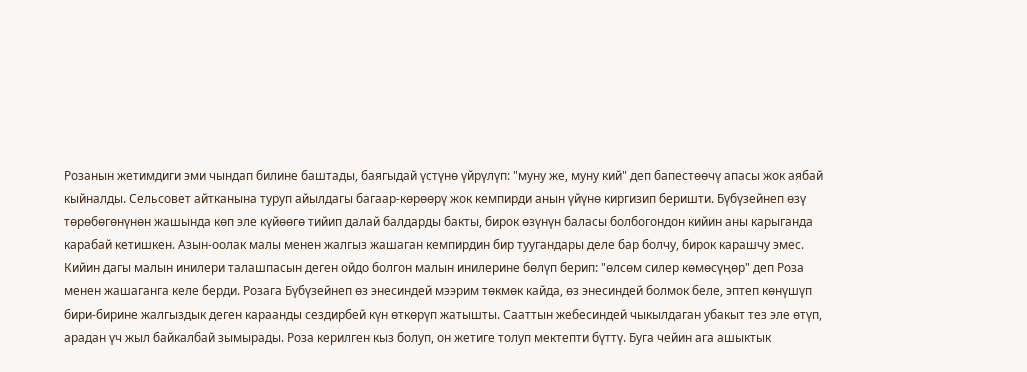Розанын жетимдиги эми чындап билине баштады, баягыдай үстүнө үйрүлүп: "муну же, муну кий" деп бапестөөчү апасы жок аябай кыйналды. Сельсовет айтканына туруп айылдагы багаар-көрөөрү жок кемпирди анын үйүнө киргизип беришти. Бүбүзейнеп өзү төрөбөгөнүнөн жашында көп эле күйөөгө тийип далай балдарды бакты, бирок өзүнүн баласы болбогондон кийин аны карыганда карабай кетишкен. Азын-оолак малы менен жалгыз жашаган кемпирдин бир туугандары деле бар болчу, бирок карашчу эмес. Кийин дагы малын инилери талашпасын деген ойдо болгон малын инилерине бөлүп берип: "өлсөм силер көмөсүңөр" деп Роза менен жашаганга келе берди. Розага Бүбүзейнеп өз энесиндей мээрим төкмөк кайда, өз энесиндей болмок беле, эптеп көнүшүп бири-бирине жалгыздык деген караанды сездирбей күн өткөрүп жатышты. Сааттын жебесиндей чыкылдаган убакыт тез эле өтүп, арадан үч жыл байкалбай зымырады. Роза керилген кыз болуп, он жетиге толуп мектепти бүттү. Буга чейин ага ашыктык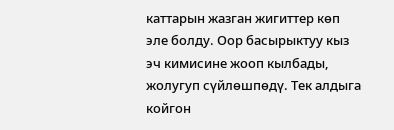каттарын жазган жигиттер көп эле болду. Оор басырыктуу кыз эч кимисине жооп кылбады, жолугуп сүйлөшпөдү. Тек алдыга койгон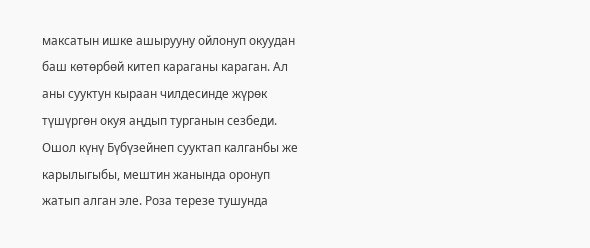максатын ишке ашырууну ойлонуп окуудан баш көтөрбөй китеп караганы караган. Ал аны сууктун кыраан чилдесинде жүрөк түшүргөн окуя аңдып турганын сезбеди. Ошол күнү Бүбүзейнеп сууктап калганбы же карылыгыбы, мештин жанында оронуп жатып алган эле. Роза терезе тушунда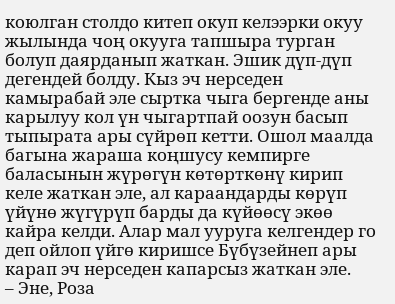коюлган столдо китеп окуп келээрки окуу жылында чоң окууга тапшыра турган болуп даярданып жаткан. Эшик дүп-дүп дегендей болду. Кыз эч нерседен камырабай эле сыртка чыга бергенде аны карылуу кол үн чыгартпай оозун басып тыпырата ары сүйрөп кетти. Ошол маалда багына жараша коңшусу кемпирге баласынын жүрөгүн көтөрткөнү кирип келе жаткан эле, ал караандарды көрүп үйүнө жүгүрүп барды да күйөөсү экөө кайра келди. Алар мал ууруга келгендер го деп ойлоп үйгө киришсе Бүбүзейнеп ары карап эч нерседен капарсыз жаткан эле.
– Эне, Роза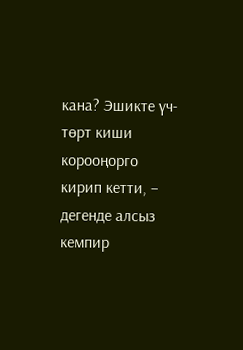кана? Эшикте үч-төрт киши корооңорго кирип кетти, – дегенде алсыз кемпир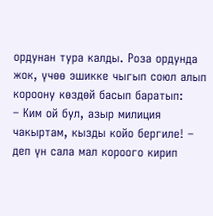ордунан тура калды. Роза ордунда жок, үчөө эшикке чыгып союл алып короону көздөй басып баратып:
– Ким ой бул, азыр милиция чакыртам, кызды койо бергиле! – деп үн сала мал короого кирип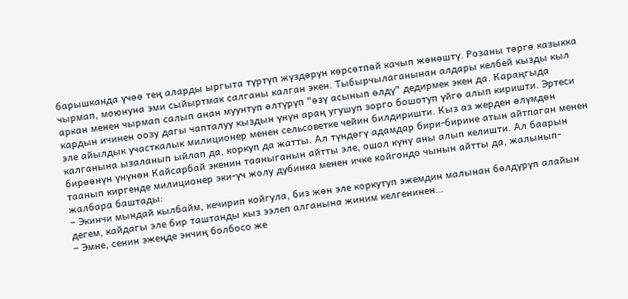барышканда үчөө тең аларды ыргыта түртүп жүздөрүн көрсөтпөй качып жөнөштү. Розаны төргө казыкка чырмап, моюнуна эми сыйыртмак салганы калган экен. Тыбырчылаганынан алдары келбей кызды кыл аркан менен чырмап салып анан муунтуп өлтүрүп "өзү асынып өлдү" дедирмек экен да. Караңгыда кардын ичинен оозу дагы чапталуу кыздын үнүн араң угушуп зорго бошотуп үйгө алып киришти. Эртеси эле айылдык участкалык милиционер менен сельсоветке чейин билдиришти. Кыз аз жерден өлүмдөн калганына ызаланып ыйлап да, коркуп да жатты. Ал түндөгү адамдар бири-бирине атын айтпаган менен бирөөнүн үнүнөн Кайсарбай экенин тааныганын айтты эле, ошол күнү аны алып келишти. Ал баарын таанып киргенде милиционер эки-үч жолу дубинка менен ичке койгондо чынын айтты да, жалынып-жалбара баштады:
– Экинчи мындай кылбайм, кечирип койгула, биз жөн эле коркутуп эжемдин малынан бөлдүрүп алайын дегем, кайдагы эле бир таштанды кыз ээлеп алганына жиним келгенинен…
– Эмне, сенин эжеңде энчиң болбосо же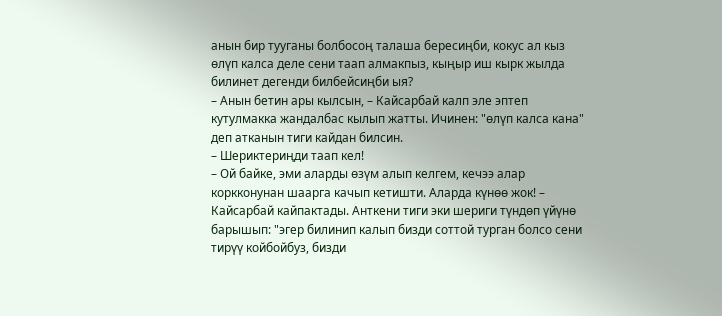анын бир тууганы болбосоң талаша бересиңби, кокус ал кыз өлүп калса деле сени таап алмакпыз, кыңыр иш кырк жылда билинет дегенди билбейсиңби ыя?
– Анын бетин ары кылсын, – Кайсарбай калп эле эптеп кутулмакка жандалбас кылып жатты. Ичинен: "өлүп калса кана" деп атканын тиги кайдан билсин.
– Шериктериңди таап кел!
– Ой байке, эми аларды өзүм алып келгем, кечээ алар коркконунан шаарга качып кетишти. Аларда күнөө жок! – Кайсарбай кайпактады. Анткени тиги эки шериги түндөп үйүнө барышып: "эгер билинип калып бизди соттой турган болсо сени тирүү койбойбуз, бизди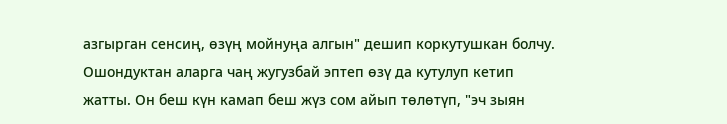азгырган сенсиң, өзүң мойнуңа алгын" дешип коркутушкан болчу. Ошондуктан аларга чаң жугузбай эптеп өзү да кутулуп кетип жатты. Он беш күн камап беш жүз сом айып төлөтүп, "эч зыян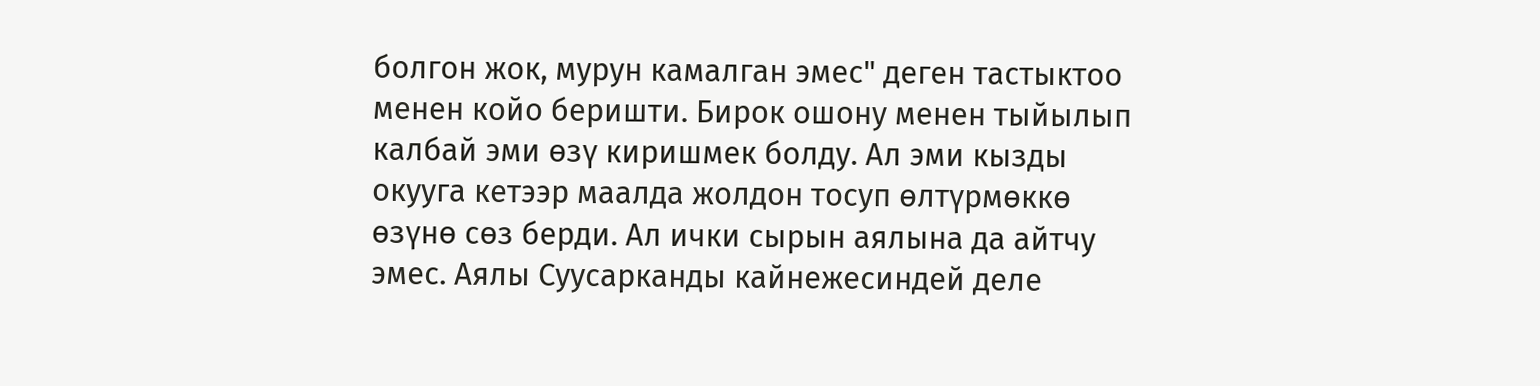болгон жок, мурун камалган эмес" деген тастыктоо менен койо беришти. Бирок ошону менен тыйылып калбай эми өзү киришмек болду. Ал эми кызды окууга кетээр маалда жолдон тосуп өлтүрмөккө өзүнө сөз берди. Ал ички сырын аялына да айтчу эмес. Аялы Суусарканды кайнежесиндей деле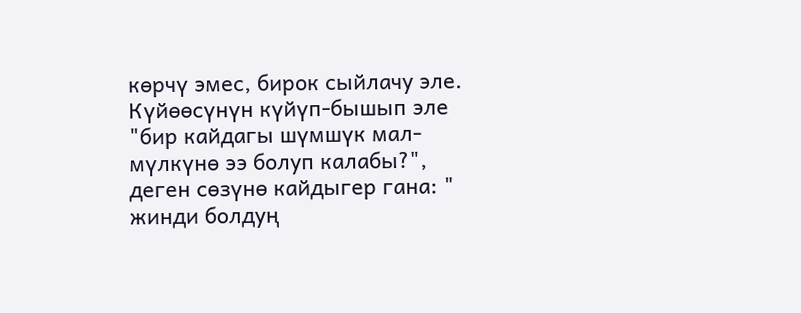көрчү эмес, бирок сыйлачу эле. Күйөөсүнүн күйүп-бышып эле "бир кайдагы шүмшүк мал-мүлкүнө ээ болуп калабы?", деген сөзүнө кайдыгер гана: " жинди болдуң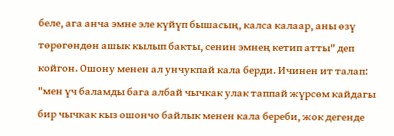беле, ага анча эмне эле күйүп бышасың, калса калаар, аны өзү төрөгөндөн ашык кылып бакты, сенин эмнең кетип атты" деп койгон. Ошону менен ал унчукпай кала берди. Ичинен ит талап: "мен үч баламды бага албай чычкак улак таппай жүрсөм кайдагы бир чычкак кыз ошончо байлык менен кала береби, жок дегенде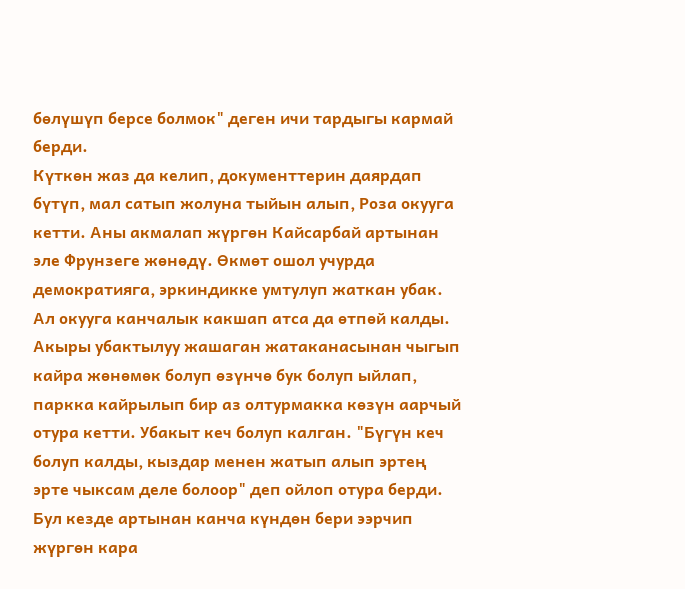бөлүшүп берсе болмок" деген ичи тардыгы кармай берди.
Күткөн жаз да келип, документтерин даярдап бүтүп, мал сатып жолуна тыйын алып, Роза окууга кетти. Аны акмалап жүргөн Кайсарбай артынан эле Фрунзеге жөнөдү. Өкмөт ошол учурда демократияга, эркиндикке умтулуп жаткан убак. Ал окууга канчалык какшап атса да өтпөй калды. Акыры убактылуу жашаган жатаканасынан чыгып кайра жөнөмөк болуп өзүнчө бук болуп ыйлап, паркка кайрылып бир аз олтурмакка көзүн аарчый отура кетти. Убакыт кеч болуп калган. "Бүгүн кеч болуп калды, кыздар менен жатып алып эртең эрте чыксам деле болоор" деп ойлоп отура берди. Бул кезде артынан канча күндөн бери ээрчип жүргөн кара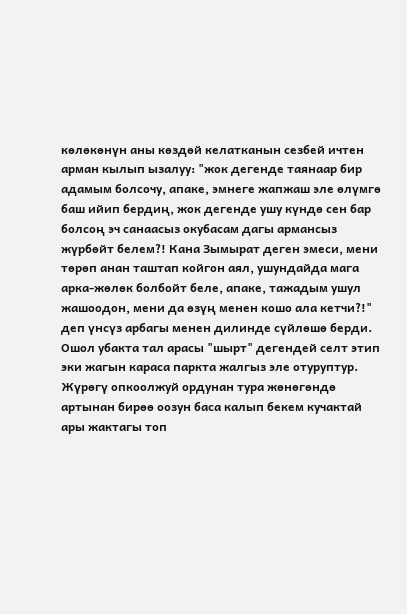көлөкөнүн аны көздөй келатканын сезбей ичтен арман кылып ызалуу: "жок дегенде таянаар бир адамым болсочу, апаке, эмнеге жапжаш эле өлүмгө баш ийип бердиң, жок дегенде ушу күндө сен бар болсоң эч санаасыз окубасам дагы армансыз жүрбөйт белем?! Кана Зымырат деген эмеси, мени төрөп анан таштап койгон аял, ушундайда мага арка-жөлөк болбойт беле, апаке, тажадым ушул жашоодон, мени да өзүң менен кошо ала кетчи?!" деп үнсүз арбагы менен дилинде сүйлөшө берди. Ошол убакта тал арасы "шырт" дегендей селт этип эки жагын караса паркта жалгыз эле отуруптур. Жүрөгү опкоолжуй ордунан тура жөнөгөндө артынан бирөө оозун баса калып бекем кучактай ары жактагы топ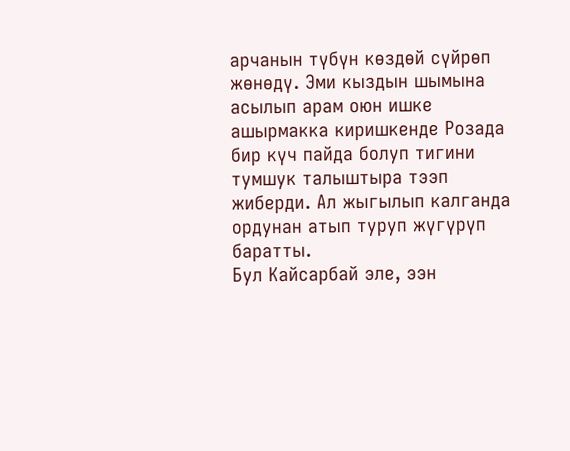арчанын түбүн көздөй сүйрөп жөнөдү. Эми кыздын шымына асылып арам оюн ишке ашырмакка киришкенде Розада бир күч пайда болуп тигини тумшук талыштыра тээп жиберди. Ал жыгылып калганда ордунан атып туруп жүгүрүп баратты.
Бул Кайсарбай эле, ээн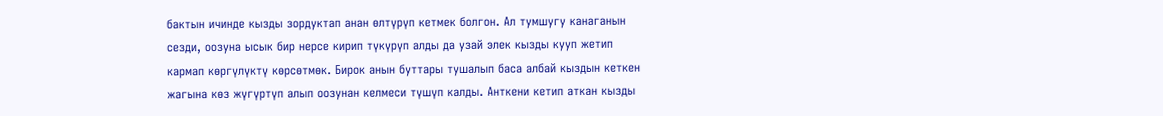бактын ичинде кызды зордуктап анан өлтүрүп кетмек болгон. Ал тумшугу канаганын сезди, оозуна ысык бир нерсе кирип түкүрүп алды да узай элек кызды кууп жетип кармап көргүлүктү көрсөтмөк. Бирок анын буттары тушалып баса албай кыздын кеткен жагына көз жүгүртүп алып оозунан келмеси түшүп калды. Анткени кетип аткан кызды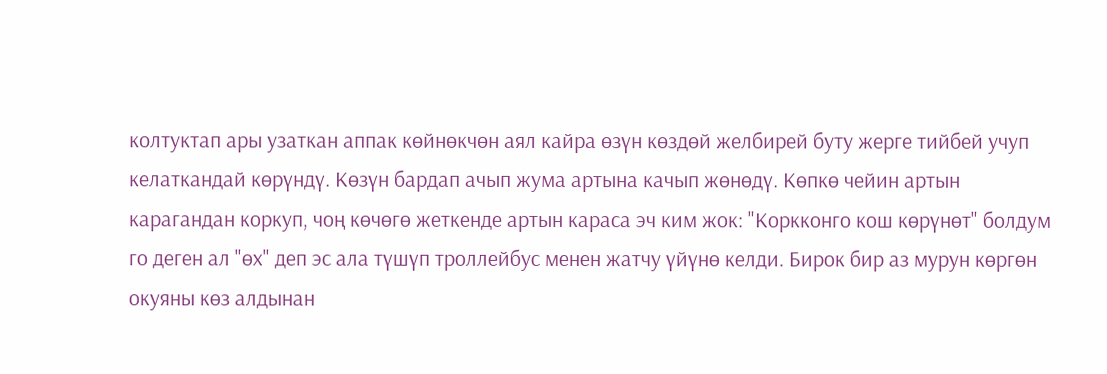колтуктап ары узаткан аппак көйнөкчөн аял кайра өзүн көздөй желбирей буту жерге тийбей учуп келаткандай көрүндү. Көзүн бардап ачып жума артына качып жөнөдү. Көпкө чейин артын карагандан коркуп, чоң көчөгө жеткенде артын караса эч ким жок: "Коркконго кош көрүнөт" болдум го деген ал "өх" деп эс ала түшүп троллейбус менен жатчу үйүнө келди. Бирок бир аз мурун көргөн окуяны көз алдынан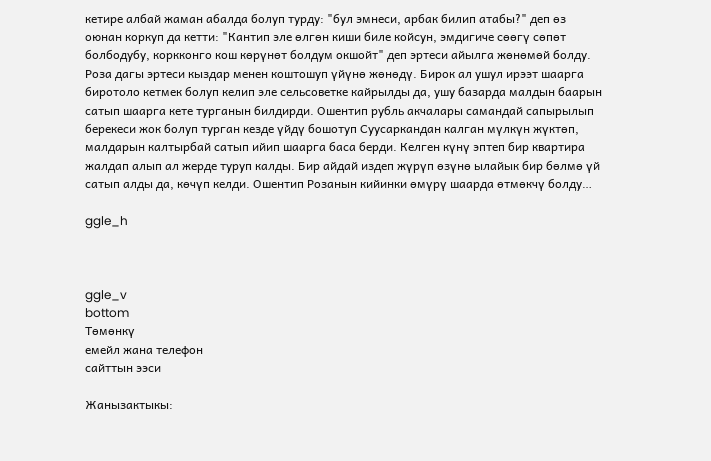кетире албай жаман абалда болуп турду: "бул эмнеси, арбак билип атабы?" деп өз оюнан коркуп да кетти: "Кантип эле өлгөн киши биле койсун, эмдигиче сөөгү сөпөт болбодубу, коркконго кош көрүнөт болдум окшойт" деп эртеси айылга жөнөмөй болду. Роза дагы эртеси кыздар менен коштошуп үйүнө жөнөдү. Бирок ал ушул ирээт шаарга биротоло кетмек болуп келип эле сельсоветке кайрылды да, ушу базарда малдын баарын сатып шаарга кете турганын билдирди. Ошентип рубль акчалары самандай сапырылып берекеси жок болуп турган кезде үйдү бошотуп Суусаркандан калган мүлкүн жүктөп, малдарын калтырбай сатып ийип шаарга баса берди. Келген күнү эптеп бир квартира жалдап алып ал жерде туруп калды. Бир айдай издеп жүрүп өзүнө ылайык бир бөлмө үй сатып алды да, көчүп келди. Ошентип Розанын кийинки өмүрү шаарда өтмөкчү болду…

ggle_h



ggle_v
bottom
Төмөнкү
емейл жана телефон
сайттын ээси

Жанызактыкы: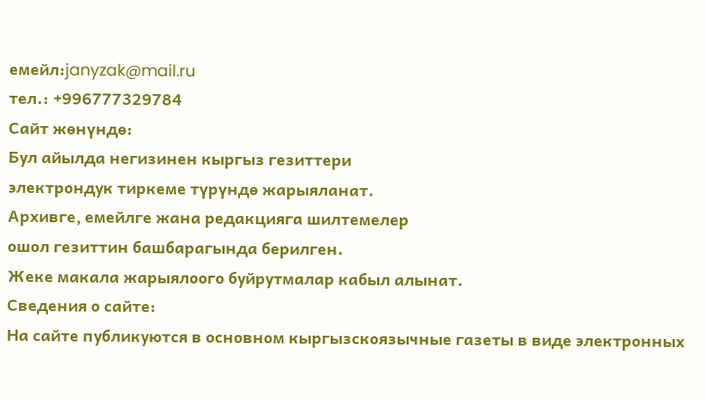емейл:janyzak@mail.ru
тел.: +996777329784
Сайт жөнүндө:
Бул айылда негизинен кыргыз гезиттери
электрондук тиркеме түрүндө жарыяланат.
Архивге, емейлге жана редакцияга шилтемелер
ошол гезиттин башбарагында берилген.
Жеке макала жарыялоого буйрутмалар кабыл алынат.
Сведения о сайте:
На сайте публикуются в основном кыргызскоязычные газеты в виде электронных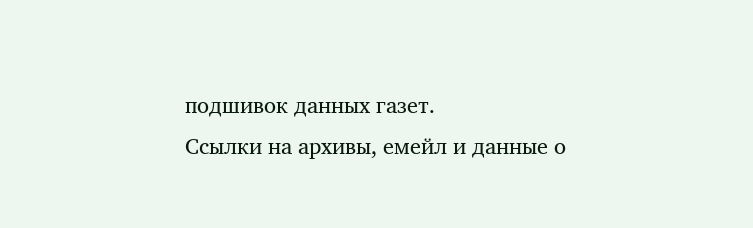подшивок данных газет.
Ссылки на архивы, емейл и данные о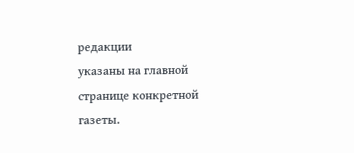редакции
указаны на главной странице конкретной газеты.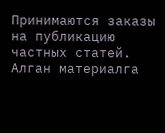Принимаются заказы на публикацию частных статей.
Алган материалга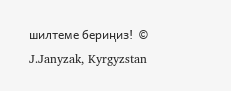шилтеме бериңиз!  © J.Janyzak, Kyrgyzstan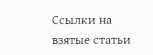Ссылки на взятые статьи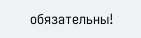обязательны!